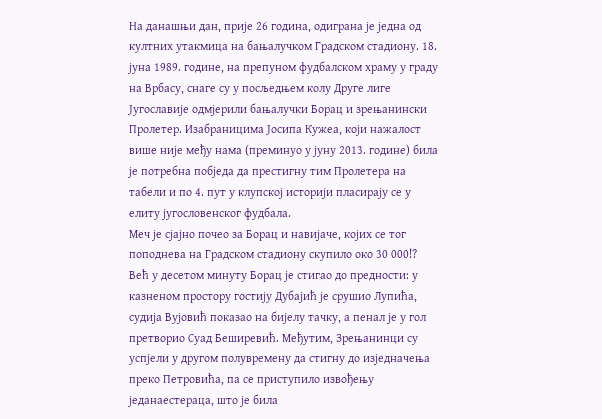На данашњи дан, прије 26 година, одиграна је једна од култних утакмица на бањалучком Градском стадиону. 18. јуна 1989. године, на препуном фудбалском храму у граду на Врбасу, снаге су у посљедњем колу Друге лиге Југославије одмјерили бањалучки Борац и зрењанински Пролетер. Изабраницима Јосипа Кужеа, који нажалост више није међу нама (преминуо у јуну 2013. године) била је потребна побједа да престигну тим Пролетера на табели и по 4. пут у клупској историји пласирају се у елиту југословенског фудбала.
Меч је сјајно почео за Борац и навијаче, којих се тог поподнева на Градском стадиону скупило око 30 000!? Већ у десетом минуту Борац је стигао до предности: у казненом простору гостију Дубајић је срушио Лупића, судија Вујовић показао на бијелу тачку, а пенал је у гол претворио Суад Беширевић. Међутим, Зрењанинци су успјели у другом полувремену да стигну до изједначења преко Петровића, па се приступило извођењу једанаестераца, што је била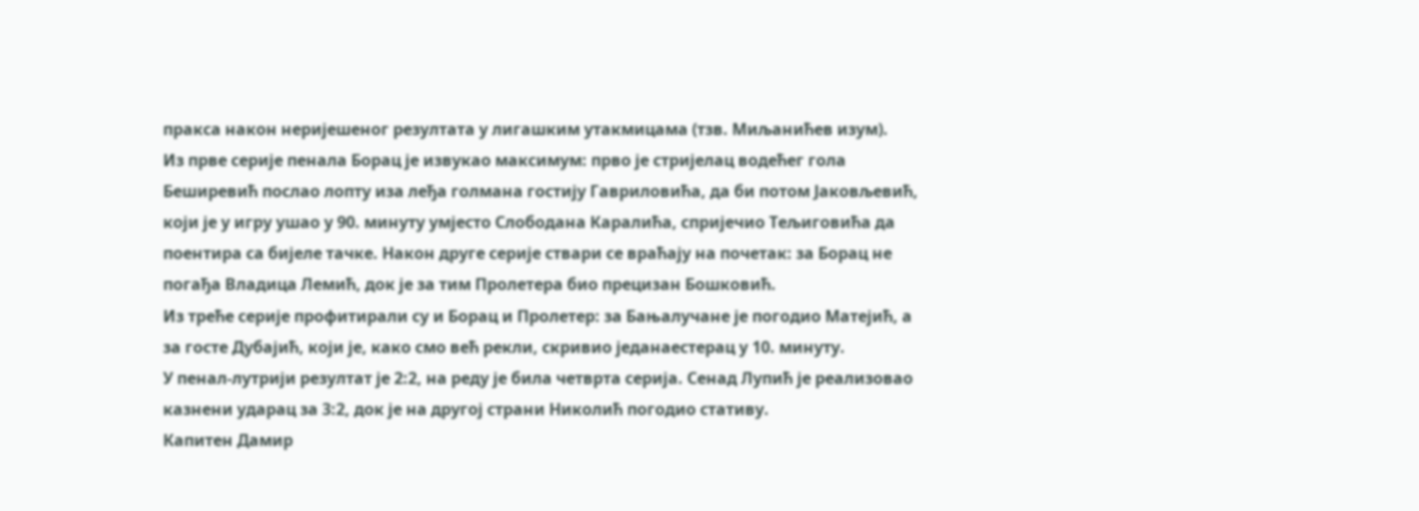пракса након неријешеног резултата у лигашким утакмицама (тзв. Миљанићев изум).
Из прве серије пенала Борац је извукао максимум: прво је стријелац водећег гола Беширевић послао лопту иза леђа голмана гостију Гавриловића, да би потом Јаковљевић, који је у игру ушао у 90. минуту умјесто Слободана Каралића, спријечио Тељиговића да поентира са бијеле тачке. Након друге серије ствари се враћају на почетак: за Борац не погађа Владица Лемић, док је за тим Пролетера био прецизан Бошковић.
Из треће серије профитирали су и Борац и Пролетер: за Бањалучане је погодио Матејић, а за госте Дубајић, који је, како смо већ рекли, скривио једанаестерац у 10. минуту.
У пенал-лутрији резултат је 2:2, на реду је била четврта серија. Сенад Лупић је реализовао казнени ударац за 3:2, док је на другој страни Николић погодио стативу.
Капитен Дамир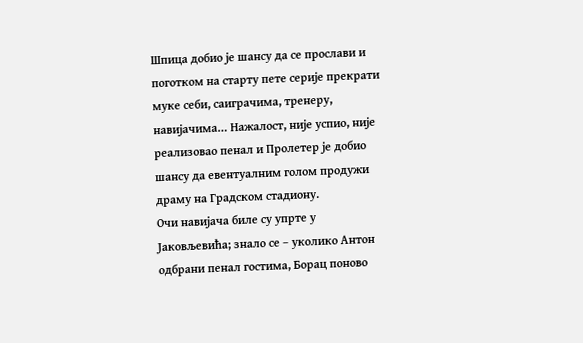Шпица добио је шансу да се прослави и поготком на старту пете серије прекрати муке себи, саиграчима, тренеру, навијачима… Нажалост, није успио, није реализовао пенал и Пролетер је добио шансу да евентуалним голом продужи драму на Градском стадиону.
Очи навијача биле су упрте у Јаковљевића; знало се – уколико Антон одбрани пенал гостима, Борац поново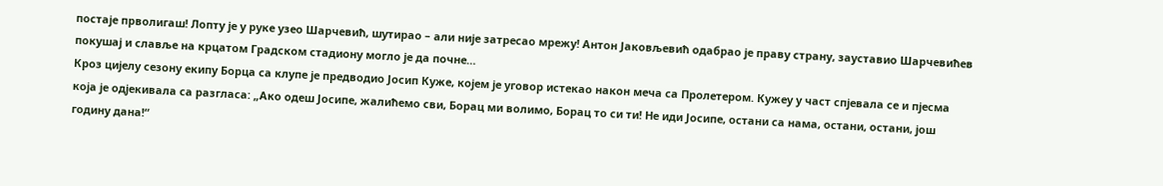постаје прволигаш! Лопту је у руке узео Шарчевић, шутирао – али није затресао мрежу! Антон Јаковљевић одабрао је праву страну, зауставио Шарчевићев покушај и славље на крцатом Градском стадиону могло је да почне…
Кроз цијелу сезону екипу Борца са клупе је предводио Јосип Куже, којем је уговор истекао након меча са Пролетером. Кужеу у част спјевала се и пјесма која је одјекивала са разгласа: „Ако одеш Јосипе, жалићемо сви, Борац ми волимо, Борац то си ти! Не иди Јосипе, остани са нама, остани, остани, још годину дана!“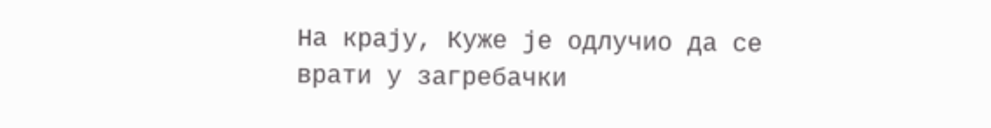На крају, Куже је одлучио да се врати у загребачки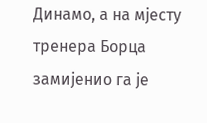Динамо, а на мјесту тренера Борца замијенио га је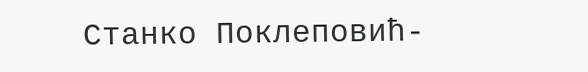Станко Поклеповић-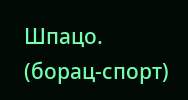Шпацо.
(борац-спорт)